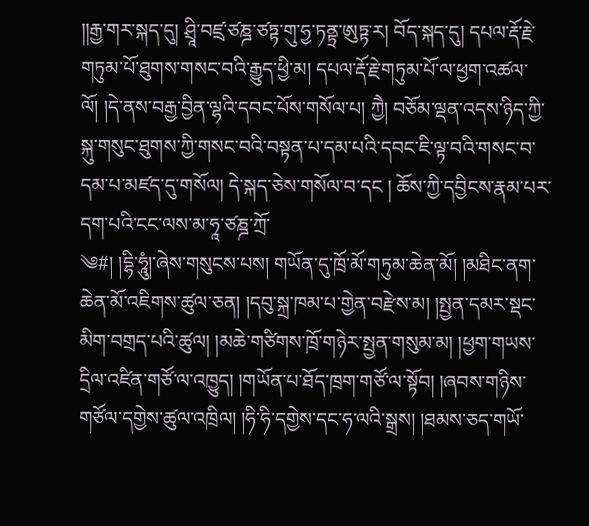།།རྒྱ་གར་སྐད་དུ། ཤྲཱི་བཛྲ་ཙཎྜ་ཙཏྟ་གུ་ཧྱ་ཏནྟྲ་ཨུཏྟ་ར། བོད་སྐད་དུ། དཔལ་རྡོ་རྗེ་གཏུམ་པོ་ཐུགས་གསང་བའི་རྒྱུད་ཕྱི་མ། དཔལ་རྡོ་རྗེ་གཏུམ་པོ་ལ་ཕྱག་འཚལ་ལོ། །དེ་ནས་བརྒྱ་བྱིན་ལྷའི་དབང་པོས་གསོལ་པ། ཀྱཻ། བཅོམ་ལྡན་འདས་ཉིད་ཀྱི་སྐུ་གསུང་ཐུགས་ཀྱི་གསང་བའི་བསྟན་པ་དམ་པའི་དབང་ཇི་ལྟ་བའི་གསང་བ་དམ་པ་མཛད་དུ་གསོལ། དེ་སྐད་ཅེས་གསོལ་བ་དང ། ཆོས་ཀྱི་དབྱིངས་རྣམ་པར་དག་པའི་ངང་ལས་མ་ཧཱ་ཙཎྜ་ཀྲོ་
༄#། །དྷི་ཧཱུཾ།་ཞེས་གསུངས་པས། གཡོན་དུ་ཁྲོ་མོ་གཏུམ་ཆེན་མོ། །མཐིང་ནག་ཆེན་མོ་འཇིགས་ཚུལ་ཅན། །དབུ་སྐྲ་ཁམ་པ་གྱེན་བརྫེས་མ། །སྤྱན་དམར་སྡང་མིག་བགྲད་པའི་ཚུལ། །མཆེ་གཙིགས་ཁྲོ་གཉེར་སྤྱན་གསུམ་མ། །ཕྱག་གཡས་དྲིལ་འཛིན་གཙོ་ལ་འཁྱུད། །གཡོན་པ་ཐོད་ཁྲག་གཙོ་ལ་སྟོབ། །ཞབས་གཉིས་གཙོལ་དགྱེས་ཚུལ་འཁྲིལ། །ཧི་ཧི་དགྱེས་དང་ཧ་ལའི་སྒྲས། །ཐམས་ཅད་གཡོ་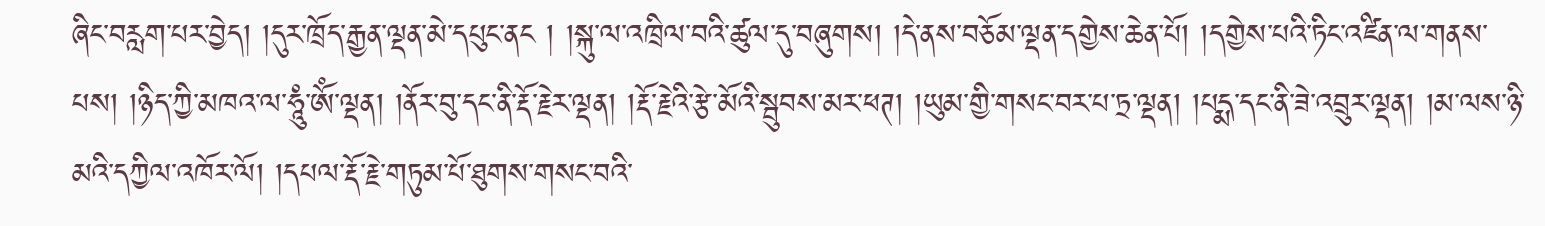ཞིང་བརླག་པར་བྱེད། །དུར་ཁྲོད་རྒྱན་ལྡན་མེ་དཔུང་ནང ། །སྐུ་ལ་འཁྲིལ་བའི་ཚུལ་དུ་བཞུགས། །དེ་ནས་བཅོམ་ལྡན་དགྱེས་ཆེན་པོ། །དགྱེས་པའི་ཏིང་འཛིན་ལ་གནས་པས། །ཉིད་ཀྱི་མཁའ་ལ་ཧཱུཾ་ཨོཾ་ལྡན། །ནོར་བུ་དང་ནི་རྡོ་རྗེར་ལྡན། །རྡོ་རྗེའི་རྩེ་མོའི་སྦུབས་མར་ཕཊ། །ཡུམ་གྱི་གསང་བར་པ་ཏྲ་ལྡན། །པདྨ་དང་ནི་ཟེ་འབྲུར་ལྡན། །མ་ལས་ཉི་མའི་དཀྱིལ་འཁོར་ལོ། །དཔལ་རྡོ་རྗེ་གཏུམ་པོ་ཐུགས་གསང་བའི་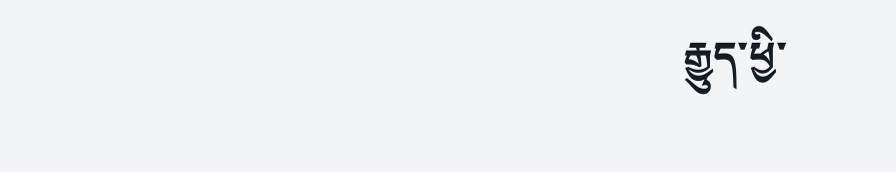རྒྱུད་ཕྱི་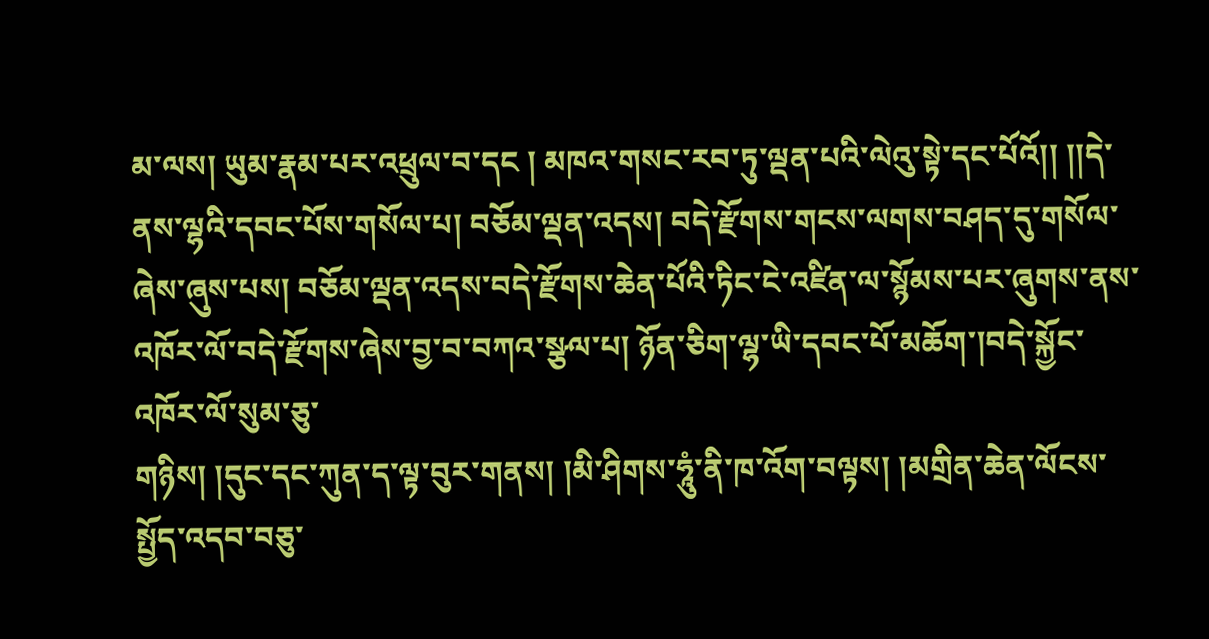མ་ལས། ཡུམ་རྣམ་པར་འཕྲུལ་བ་དང ། མཁའ་གསང་རབ་ཏུ་ལྡན་པའི་ལེའུ་སྟེ་དང་པོའོ།། །།དེ་ནས་ལྷའི་དབང་པོས་གསོལ་པ། བཅོམ་ལྡན་འདས། བདེ་རྫོགས་གངས་ལགས་བཤད་དུ་གསོལ་ཞེས་ཞུས་པས། བཅོམ་ལྡན་འདས་བདེ་རྫོགས་ཆེན་པོའི་ཏིང་ངེ་འཛིན་ལ་སྙོམས་པར་ཞུགས་ནས་འཁོར་ལོ་བདེ་རྫོགས་ཞེས་བྱ་བ་བཀའ་སྩལ་པ། ཉོན་ཅིག་ལྷ་ཡི་དབང་པོ་མཆོག་།བདེ་སྐྱོང་འཁོར་ལོ་སུམ་ཅུ་
གཉིས། །དུང་དང་ཀུན་ད་ལྟ་བུར་གནས། །མི་ཤིགས་ཧཱུཾ་ནི་ཁ་འོག་བལྟས། །མགྲིན་ཆེན་ལོངས་སྤྱོད་འདབ་བཅུ་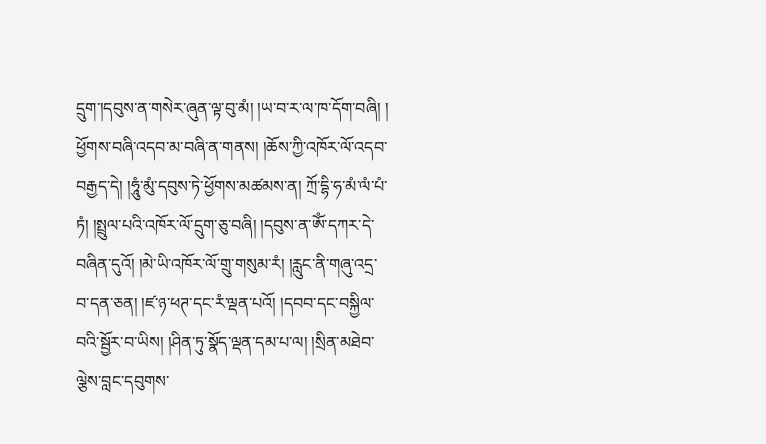དྲུག་།དབུས་ན་གསེར་ཞུན་ལྟ་བུ་མཾ། །ཡ་བ་ར་ལ་ཁ་དོག་བཞི། ། ཕྱོགས་བཞི་འདབ་མ་བཞི་ན་གནས། །ཆོས་ཀྱི་འཁོར་ལོ་འདབ་བརྒྱད་དེ། །ཧཱུཾ་མུཾ་དབུས་ཏེ་ཕྱོགས་མཚམས་ན། ཀྲོ་དྷི་ཧ་མཾ་ལཾ་པཾ་ཏཾ། །སྤྲུལ་པའི་འཁོར་ལོ་དྲུག་ཅུ་བཞི། །དབུས་ན་ཨོཾ་དཀར་དེ་བཞིན་དུའོ། །མེ་ཡི་འཁོར་ལོ་གྲུ་གསུམ་རཾ། །རླུང་ནི་གཞུ་འདྲ་བ་དན་ཅན། །ཛ་ཉ་ཕཊ་དང་རཾ་ལྡན་པའོ། །དབབ་དང་བསྐྱིལ་བའི་སྦྱོར་བ་ཡིས། །ཤིན་ཏུ་སྣོད་ལྡན་དམ་པ་ལ། །སྲིན་མཐེབ་ལྕེས་བླང་དབུགས་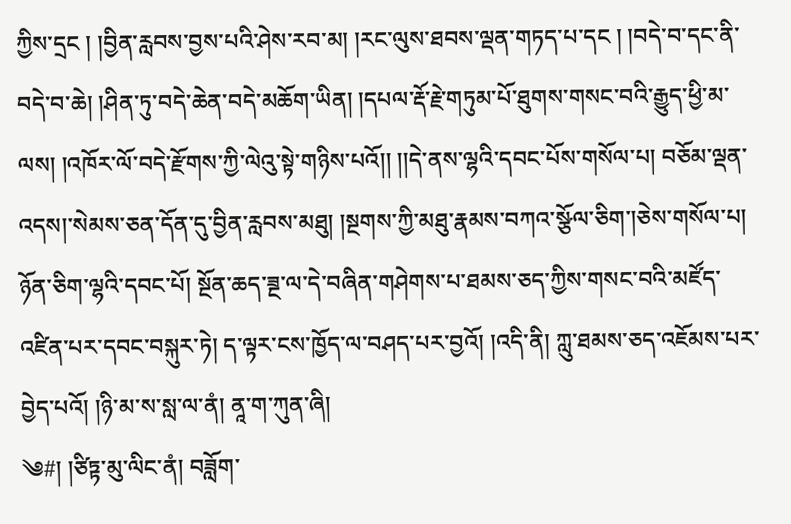ཀྱིས་དྲང ། །བྱིན་རླབས་བྱས་པའི་ཤེས་རབ་མ། །རང་ལུས་ཐབས་ལྡན་གཏད་པ་དང ། །བདེ་བ་དང་ནི་བདེ་བ་ཆེ། །ཤིན་ཏུ་བདེ་ཆེན་བདེ་མཆོག་ཡིན། །དཔལ་རྡོ་རྗེ་གཏུམ་པོ་ཐུགས་གསང་བའི་རྒྱུད་ཕྱི་མ་ལས། །འཁོར་ལོ་བདེ་རྫོགས་ཀྱི་ལེའུ་སྟེ་གཉིས་པའོ།། །།དེ་ནས་ལྷའི་དབང་པོས་གསོལ་པ། བཅོམ་ལྡན་འདས།་སེམས་ཅན་དོན་དུ་བྱིན་རླབས་མཐུ། །སྔགས་ཀྱི་མཐུ་རྣམས་བཀའ་སྩོལ་ཅིག་།ཅེས་གསོལ་པ། ཉོན་ཅིག་ལྷའི་དབང་པོ། སྔོན་ཆད་ཟྔ་ལ་དེ་བཞིན་གཤེགས་པ་ཐམས་ཅད་ཀྱིས་གསང་བའི་མཛོད་འཛིན་པར་དབང་བསྐུར་ཏེ། ད་ལྟར་ངས་ཁྱོད་ལ་བཤད་པར་བྱའོ། །འདི་ནི། ཀླུ་ཐམས་ཅད་འཇོམས་པར་བྱེད་པའོ། །ཉི་མ་ས་སླ་ལ་ནཾ། ནཱ་ག་ཀུན་ཞི།
༄#། །ཙིཏྟ་མུ་ལིང་ནཾ། བཟློག་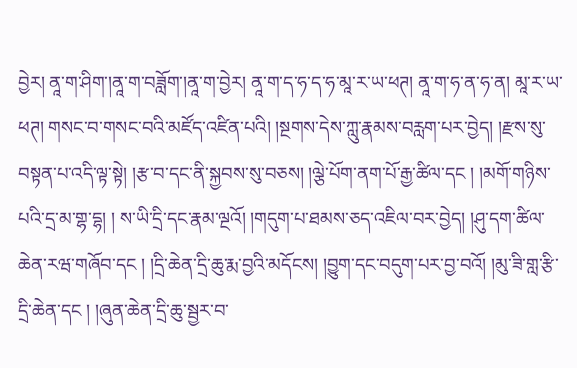བྱེར། ནཱ་ག་ཤིག་།ནཱ་ག་བཟློག་།ནཱ་ག་བྱེར། ནཱ་ག་ད་ཧ་ད་ཧ་མཱ་ར་ཡ་ཕཊ། ནཱ་ག་ཧ་ན་ཧ་ན། མཱ་ར་ཡ་ཕཊ། གསང་བ་གསང་བའི་མཛོད་འཛིན་པའི། །སྔགས་དེས་ཀླུ་རྣམས་བརླག་པར་བྱེད། །རྫས་སུ་བསྟན་པ་འདི་ལྟ་སྟེ། །རྩ་བ་དང་ནི་སྐྱབས་སུ་བཅས། །ལྕེ་པོག་ནག་པོ་རྒྱ་ཚིལ་དང ། །མགོ་གཉིས་པའི་དྲ་མ་གྷ་དྷ། ། ས་ཡི་དྲི་དང་རྣམ་ལྔའོ། །གདུག་པ་ཐམས་ཅད་འཇིལ་བར་བྱེད། །ཤུ་དག་ཚིལ་ཆེན་རཝ་གཞོབ་དང ། །དྲི་ཆེན་དྲི་ཆུ་རྨ་བྱའི་མདོངས། །བྱུག་དང་བདུག་པར་བྱ་བའོ། །མུ་ཟི་གླ་རྩི་དྲི་ཆེན་དང ། །ཞུན་ཆེན་དྲི་ཆུ་སྦྱར་བ་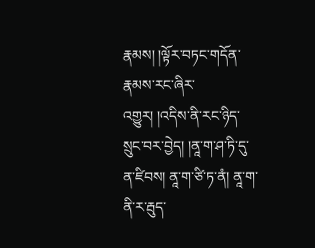རྣམས། །ལྟོར་བཏང་གདོན་རྣམས་རང་ཞིར་འགྱུར། །འདིས་ནི་རང་ཉིད་སྲུང་བར་བྱེད། །ནཱ་ག་ཤ་ཏི་དུ་ན་ཛིབས། ནཱ་ག་ཙི་ཏ་ནཾ། ནཱ་ག་ནི་ར་རྦུད་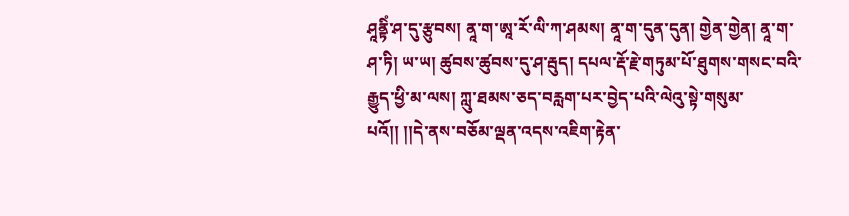ཤཱནྟིཾ་ཤ་དུ་རྩུབས། ནཱ་ག་ཨཱ་རོ་ལི་ཀ་ཤམས། ནཱ་ག་དུན་དུན། གྱེན་གྱེན། ནཱ་ག་ཤ་ཏི། ཡ་ཡ། ཚུབས་ཚུབས་དུ་ཤ་རྦུད། དཔལ་རྡོ་རྗེ་གཏུམ་པོ་ཐུགས་གསང་བའི་རྒྱུད་ཕྱི་མ་ལས། ཀླུ་ཐམས་ཅད་བརླག་པར་བྱེད་པའི་ལེའུ་སྟེ་གསུམ་པའོ།། །།དེ་ནས་བཅོམ་ལྡན་འདས་འཇིག་རྟེན་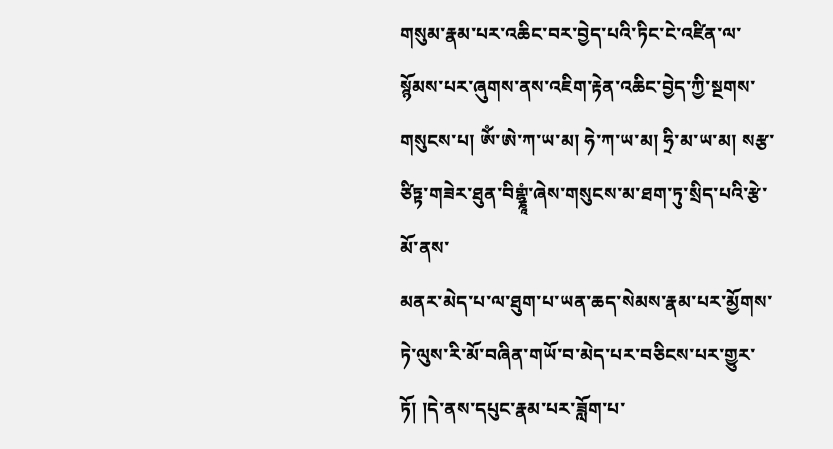གསུམ་རྣམ་པར་འཆིང་བར་བྱེད་པའི་ཏིང་ངེ་འཛིན་ལ་སྙོམས་པར་ཞུགས་ནས་འཇིག་རྟེན་འཆིང་བྱེད་ཀྱི་སྔགས་གསུངས་པ། ཨོཾ་ཨེ་ཀ་ཡ་མ། ཧེ་ཀ་ཡ་མ། ཧྲི་མ་ཡ་མ། སརྩ་ཙིཏྟ་གཟེར་ཐུན་བིགྷྣཱཾ་ཞེས་གསུངས་མ་ཐག་ཏུ་སྲིད་པའི་རྩེ་མོ་ནས་
མནར་མེད་པ་ལ་ཐུག་པ་ཡན་ཆད་སེམས་རྣམ་པར་མྱོགས་ཏེ་ལུས་རི་མོ་བཞིན་གཡོ་བ་མེད་པར་བཅིངས་པར་གྱུར་ཏོ། །དེ་ནས་དཔུང་རྣམ་པར་ཟློག་པ་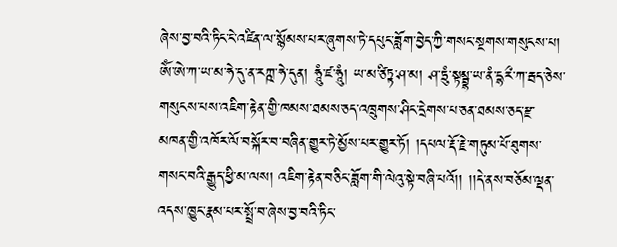ཞེས་བྱ་བའི་ཏིང་ངེ་འཛིན་ལ་སྙོམས་པར་ཞུགས་ཏེ་དཔུང་ཟློག་བྱེད་ཀྱི་གསང་སྔགས་གསུངས་པ། ཨོཾ་ཨེ་ཀ་ཡ་མ་ཧེ་དུ་ན་རཀྵ་ཧེ་དུན། ཧཱུཾ་ཛ་ཧཱུཾ། ཡ་མ་ཙིཏྟ་ཤ་མ། ཤ་ཏྲུཾ་སྟམྦྷ་ཡ་ནཾ་དྷརྀ་ཀ་རྦད་ཅེས་གསུངས་པས་འཇིག་རྟེན་གྱི་ཁམས་ཐམས་ཅད་འཁྲུགས་ཤིང་དྲེགས་པ་ཅན་ཐམས་ཅད་རྫ་མཁན་གྱི་འཁོར་ལོ་བསྐོར་བ་བཞིན་གྱུར་ཏེ་མྱོས་པར་གྱུར་ཏོ། །དཔལ་རྡོ་རྗེ་གཏུམ་པོ་ཐུགས་གསང་བའི་རྒྱུད་ཕྱི་མ་ལས། འཇིག་རྟེན་བཅིང་ཟློག་གི་ལེའུ་སྟེ་བཞི་པའོ།། །།དེ་ནས་བཅོམ་ལྡན་འདས་ཁྱུང་རྣམ་པར་སྤྲོ་བ་ཞེས་བྱ་བའི་ཏིང་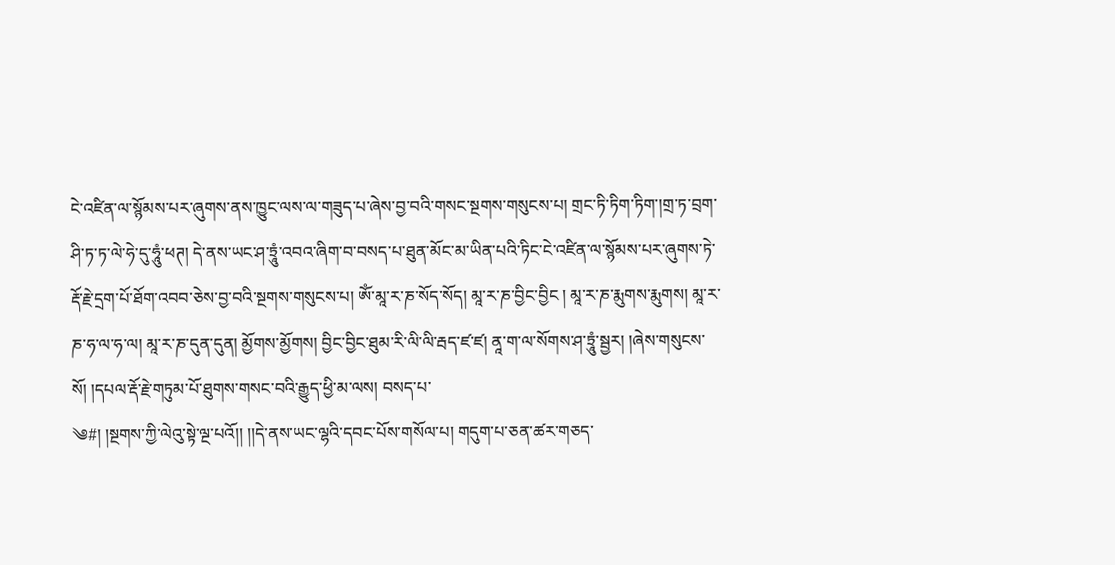ངེ་འཛིན་ལ་སྙོམས་པར་ཞུགས་ནས་ཁྱུང་ལས་ལ་གཟུད་པ་ཞེས་བྱ་བའི་གསང་སྔགས་གསུངས་པ། གྲང་ཏི་ཏིག་ཏིག་།གྲ་ཏ་བྲག་ཤི་ཏ་ཏ་ལེ་ཧེ་དུ་ཧཱུཾ་ཕཊ། དེ་ནས་ཡང་ཤ་ཏྲཱུཾ་འབའ་ཞིག་བ་བསད་པ་ཐུན་མོང་མ་ཡིན་པའི་ཏིང་ངེ་འཛིན་ལ་སྙོམས་པར་ཞུགས་ཏེ་རྡོ་རྗེ་དྲག་པོ་ཐོག་འབབ་ཅེས་བྱ་བའི་སྔགས་གསུངས་པ། ཨོཾ་མཱ་ར་ཎ་སོད་སོད། མཱ་ར་ཎ་བྱིང་བྱིང ། མཱ་ར་ཎ་རྨུགས་རྨུགས། མཱ་ར་ཎ་ཧ་ལ་ཧ་ལ། མཱ་ར་ཎ་དུན་དུན། མྱོགས་མྱོགས། བྱིང་བྱིང་ཐུམ་རི་ལི་ལི་རྦད་ཛ་ཛ། ནཱ་ག་ལ་སོགས་ཤ་ཏྲཱུཾ་སྦྱར། །ཞེས་གསུངས་སོ། །དཔལ་རྡོ་རྗེ་གཏུམ་པོ་ཐུགས་གསང་བའི་རྒྱུད་ཕྱི་མ་ལས། བསད་པ་
༄#། །སྔགས་ཀྱི་ལེའུ་སྟེ་ལྔ་པའོ།། །།དེ་ནས་ཡང་ལྷའི་དབང་པོས་གསོལ་པ། གདུག་པ་ཅན་ཚར་གཅད་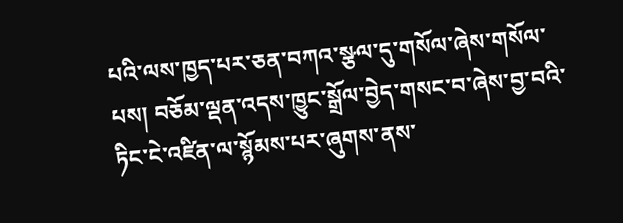པའི་ལས་ཁྱད་པར་ཅན་བཀའ་སྩལ་དུ་གསོལ་ཞེས་གསོལ་པས། བཅོམ་ལྡན་འདས་ཁྱུང་སྒྲོལ་བྱེད་གསང་བ་ཞེས་བྱ་བའི་ཏིང་ངེ་འཛིན་ལ་སྙོམས་པར་ཞུགས་ནས་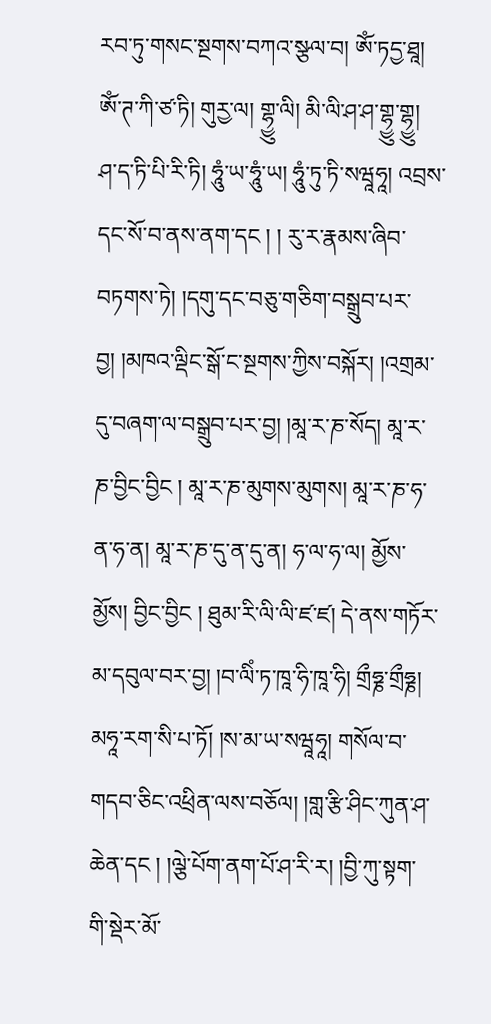རབ་ཏུ་གསང་སྔགས་བཀའ་སྩལ་བ། ཨོཾ་ཏདྱ་ཐཱ། ཨོཾ་ཊ་ཀི་ཙ་ཏི། གུརྱ་ལ། གྷྱུ་ལི། མི་ལི་ཤ་ཤ་གྷྱུ་གྷྱུ། ཤ་ད་ཏི་པི་རི་ཏི། ཧཱུཾ་ཡ་ཧཱུཾ་ཡ། ཧཱུཾ་ཏུ་ཏི་སཝཱཧཱ། འབྲས་དང་སོ་བ་ནས་ནག་དང ། ། རུ་ར་རྣམས་ཞིབ་བཏགས་ཏེ། །དགུ་དང་བཅུ་གཅིག་བསྒྲུབ་པར་བྱ། །མཁའ་ལྡིང་སྒོ་ང་སྔགས་ཀྱིས་བསྐོར། །འགྲམ་དུ་བཞག་ལ་བསྒྲུབ་པར་བྱ། །མཱ་ར་ཎ་སོད། མཱ་ར་ཎ་བྱིང་བྱིང ། མཱ་ར་ཎ་མུགས་མུགས། མཱ་ར་ཎ་ཧ་ན་ཧ་ན། མཱ་ར་ཎ་དུ་ན་དུ་ན། ཧ་ལ་ཧ་ལ། མྱོས་མྱོས། བྱིང་བྱིང ། ཐུམ་རི་ལི་ལི་ཛ་ཛ། དེ་ནས་གཏོར་མ་དབུལ་བར་བྱ། །བ་ལིཾ་ཏ་ཁཱ་ཧི་ཁཱ་ཧི། གྲྀཧྞ་གྲྀཧྞ། མཧཱ་རག་སི་པ་ཏོ། །ས་མ་ཡ་སཝཱཧཱ། གསོལ་བ་གདབ་ཅིང་འཕྲིན་ལས་བཅོལ། །གླ་རྩི་ཤིང་ཀུན་ཤ་ཆེན་དང ། །ལྕེ་པོག་ནག་པོ་ཤ་རི་ར། །བྱི་ཀུ་སྟག་གི་སྡེར་མོ་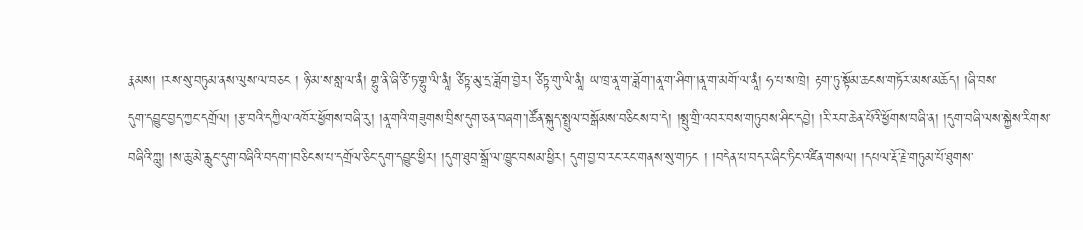རྣམས། །རས་སུ་བཏུམ་ནས་ལུས་ལ་བཅང ། ཉི་མ་ས་སླ་ལ་ནཾ། གྷུ་ནི་ཞི་ཙི་ཏ་གྷུ་ལི་ནཱཾ། ཙིཏྟ་མུ་དྲ་ཟློག་བྱེར། ཙིཏྟ་གུ་ལི་ནཱཾ། ཡ་ཁྲ་ནཱ་ག་ཟློག་།ནཱ་ག་ཤིག་།ནཱ་ག་མགོ་ལ་ནཱཾ། ཧ་པ་ས་ཁྲེ། རྟག་ཏུ་སྟོམ་ཆངས་གཏོར་མས་མཆོད། །ཞི་བས་
དུག་དབྱུང་བྱད་ཀྱང་དགྲོལ། །རྩ་བའི་དཀྱིལ་འཁོར་ཕྱོགས་བཞི་རུ། །ནཱ་གའི་གཟུགས་བྲིས་དུག་ཅན་བཞག་།ཚོན་སྐུད་སྤྲུལ་བསྒོམས་བཅིངས་བ་དེ། །སྤུ་གྲི་འབར་བས་གཏུབས་ཤིང་དབྱེ། །རི་རབ་ཆེན་པོའི་ཕྱོགས་བཞི་ན། །དུག་བཞི་ལས་སྐྱེས་རིགས་བཞིའི་ཀླུ། །ས་ཆུ་མེ་རླུང་དུག་བཞིའི་བདག་།བཅིངས་པ་དགྲོལ་ཅིང་དུག་དབྱུང་ཕྱིར། །དུག་ཐུབ་སྒྲོ་ལ་ཁྱུང་བསམ་ཕྱིར། དུག་བྱ་བ་རང་རང་གནས་སུ་གཏང ། །བདེན་པ་བདར་ཞིང་ཏིང་འཛིན་གསལ། །དཔལ་རྡོ་རྗེ་གཏུམ་པོ་ཐུགས་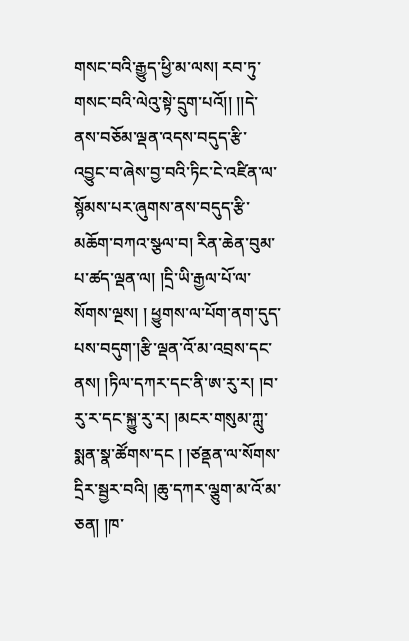གསང་བའི་རྒྱུད་ཕྱི་མ་ལས། རབ་ཏུ་གསང་བའི་ལེའུ་སྟེ་དྲུག་པའོ།། །།དེ་ནས་བཅོམ་ལྡན་འདས་བདུད་རྩི་འབྱུང་བ་ཞེས་བྱ་བའི་ཏིང་ངེ་འཛིན་ལ་སྙོམས་པར་ཞུགས་ནས་བདུད་རྩི་མཆོག་བཀའ་སྩལ་བ། རིན་ཆེན་བུམ་པ་ཚད་ལྡན་ལ། །དྲི་ཡི་རྒྱལ་པོ་ལ་སོགས་ལྔས། ། ཕྱུགས་ལ་པོག་ནག་དུད་པས་བདུག་།རྩི་ལྡན་འོ་མ་འབྲས་དང་ནས། །ཏིལ་དཀར་དང་ནི་ཨ་རུ་ར། །བ་རུ་ར་དང་སྐྱུ་རུ་ར། །མངར་གསུམ་ཀླུ་སྨན་སྣ་ཚོགས་དང ། །ཙནྡན་ལ་སོགས་དྲིར་སྦྱར་བའི། །ཆུ་དཀར་ལྕུག་མ་འོ་མ་ཅན། །ཁ་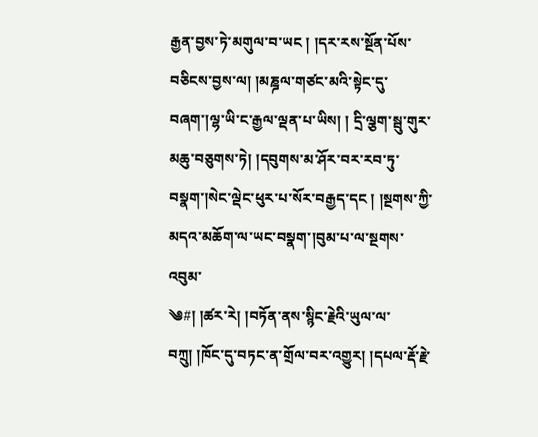རྒྱན་བྱས་ཏེ་མགུལ་བ་ཡང ། །དར་རས་སྔོན་པོས་བཅིངས་བྱས་ལ། །མཎྜལ་གཙང་མའི་སྟེང་དུ་བཞག་།ལྷ་ཡི་ང་རྒྱལ་ལྡན་པ་ཡིས། ། དྲི་ལྕག་སྦུ་གུར་མཆུ་བཅུགས་ཏེ། །དབུགས་མ་ཤོར་བར་རབ་ཏུ་བསྣག་།སེང་ལྡེང་ཕུར་པ་སོར་བརྒྱད་དང ། །སྔགས་ཀྱི་མདའ་མཆོག་ལ་ཡང་བསྣག་།བུམ་པ་ལ་སྔགས་འབུམ་
༄#། །ཚར་རེ། །བཏོན་ནས་སྙིང་རྗེའི་ཡུལ་ལ་བཀྲུ། །ཁོང་དུ་བཏང་ན་གྲོལ་བར་འགྱུར། །དཔལ་རྡོ་རྗེ་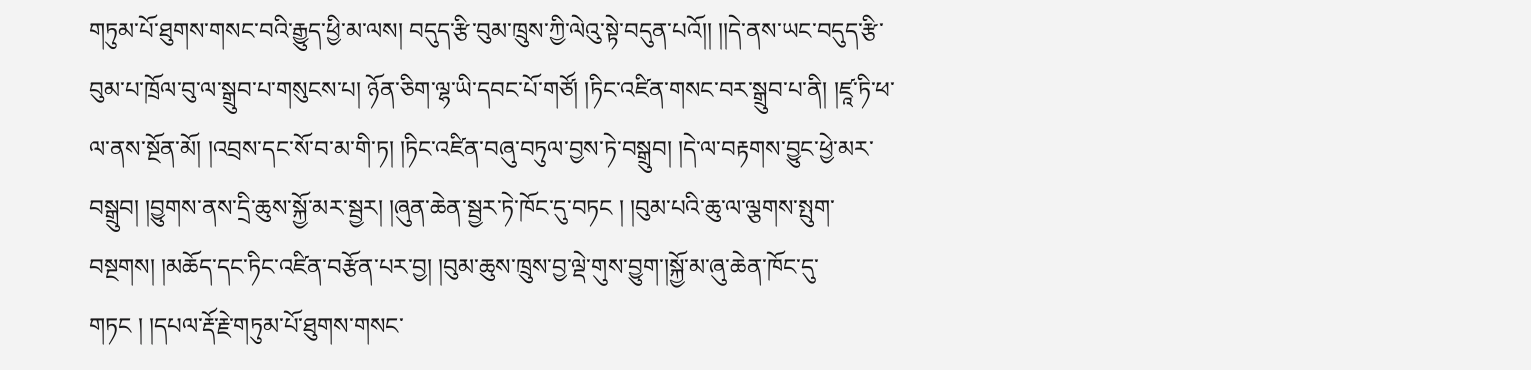གཏུམ་པོ་ཐུགས་གསང་བའི་རྒྱུད་ཕྱི་མ་ལས། བདུད་རྩི་བུམ་ཁྲུས་ཀྱི་ལེའུ་སྟེ་བདུན་པའོ།། །།དེ་ནས་ཡང་བདུད་རྩི་བུམ་པ་ཁྲོལ་བུ་ལ་སྒྲུབ་པ་གསུངས་པ། ཉོན་ཅིག་ལྷ་ཡི་དབང་པོ་གཙོ། །ཏིང་འཛིན་གསང་བར་སྒྲུབ་པ་ནི། །ཛཱ་ཏི་ཕ་ལ་ནས་སྔོན་མོ། །འབྲས་དང་སོ་བ་མ་གི་ཏ། །ཏིང་འཛིན་བཞུ་བཏུལ་བྱས་ཏེ་བསྒྲུབ། །དེ་ལ་བརྟགས་བྱུང་ཕྱེ་མར་བསྒྲུབ། །བྱུགས་ནས་དྲི་ཆུས་སྐྱོ་མར་སྦྱར། །ཞུན་ཆེན་སྦྱར་ཏེ་ཁོང་དུ་བཏང ། །བུམ་པའི་ཆུ་ལ་ལྕགས་སྤུག་བསྔགས། །མཆོད་དང་ཏིང་འཛིན་བརྩོན་པར་བྱ། །བུམ་ཆུས་ཁྲུས་བྱ་ལྡེ་གུས་བྱུག་།སྐྱོ་མ་ཞུ་ཆེན་ཁོང་དུ་གཏང ། །དཔལ་རྡོ་རྗེ་གཏུམ་པོ་ཐུགས་གསང་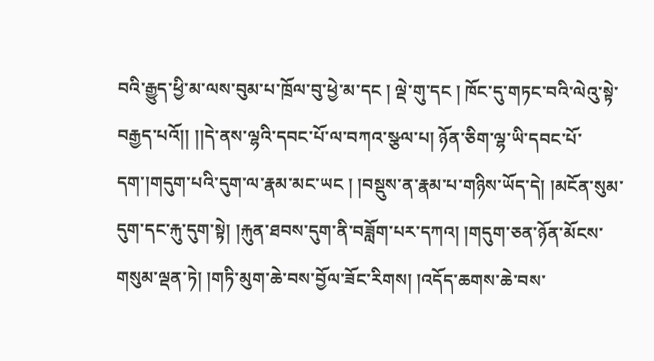བའི་རྒྱུད་ཕྱི་མ་ལས་བུམ་པ་ཁྲོལ་བུ་ཕྱེ་མ་དང ། ལྡེ་གུ་དང ། ཁོང་དུ་གཏང་བའི་ལེའུ་སྟེ་བརྒྱད་པའོ།། །།དེ་ནས་ལྷའི་དབང་པོ་ལ་བཀའ་སྩལ་པ། ཉོན་ཅིག་ལྷ་ཡི་དབང་པོ་དག་།གདུག་པའི་དུག་ལ་རྣམ་མང་ཡང ། །བསྡུས་ན་རྣམ་པ་གཉིས་ཡོད་དེ། །མངོན་སུམ་དུག་དང་རྐུ་དུག་སྟེ། །རྐུན་ཐབས་དུག་ནི་བཟློག་པར་དཀའ། །གདུག་ཅན་ཉོན་མོངས་གསུམ་ལྡན་ཏེ། །གཏི་མུག་ཆེ་བས་བྱོལ་ཟོང་རིགས། །འདོད་ཆགས་ཆེ་བས་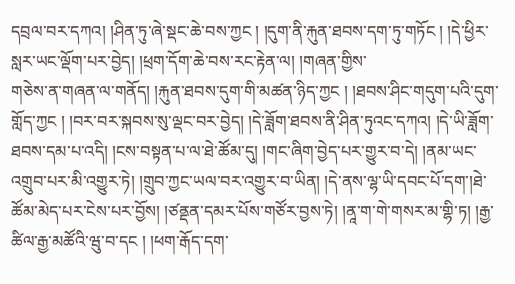དབྲལ་བར་དཀའ། །ཤིན་ཏུ་ཞེ་སྡང་ཆེ་བས་ཀྱང ། །དུག་ནི་རྐུན་ཐབས་དག་ཏུ་གཏོང ། །དེ་ཕྱིར་སླར་ཡང་ལྡོག་པར་བྱེད། །ཕྲག་དོག་ཆེ་བས་རང་རྟེན་ལ། །གཞན་གྱིས་
གཅེས་ན་གཞན་ལ་གནོད། །རྐུན་ཐབས་དུག་གི་མཚན་ཉིད་ཀྱང ། །ཐབས་ཤིང་གདུག་པའི་དུག་གློད་ཀྱང ། །བར་བར་སྐབས་སུ་ལྡང་བར་བྱེད། །དེ་ཟློག་ཐབས་ནི་ཤིན་ཏུའང་དཀའ། །དེ་ཡི་ཟློག་ཐབས་དམ་པ་འདི། །ངས་བསྟན་པ་ལ་ཐེ་ཚོམ་དུ། །གང་ཞིག་བྱེད་པར་གྱུར་བ་དེ། །ནམ་ཡང་འགྲུབ་པར་མི་འགྱུར་ཏེ། །གྲུབ་ཀྱང་ཡལ་བར་འགྱུར་བ་ཡིན། །དེ་ནས་ལྷ་ཡི་དབང་པོ་དག་།ཐེ་ཚོམ་མེད་པར་ངེས་པར་བྱོས། །ཙནྡན་དམར་པོས་གཙོར་བྱས་ཏེ། །ནཱ་ག་གེ་གསར་མ་གྷི་ཏ། །རྒྱ་ཚིལ་རྒྱ་མཚོའི་ཝུ་བ་དང ། །ཕག་རྒོད་དག་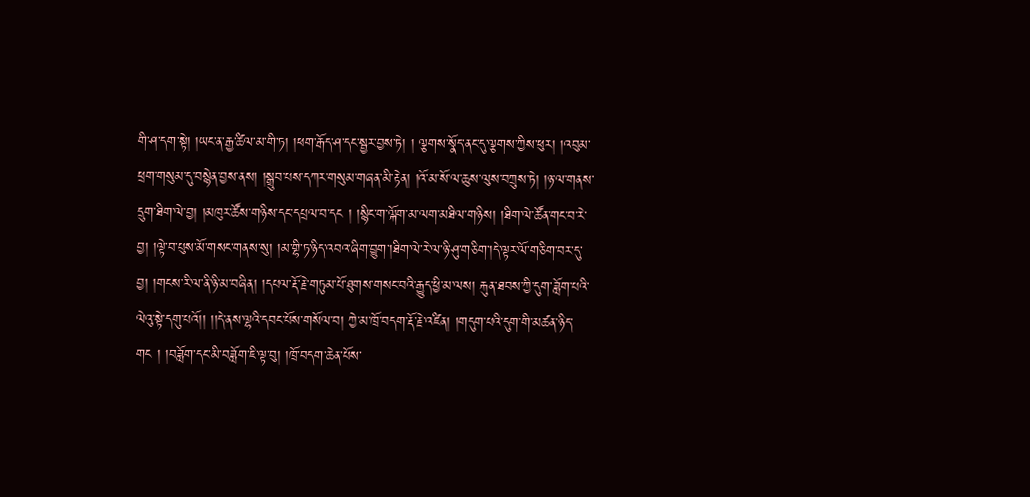གི་ཤ་དག་སྟེ། །ཡང་ན་རྒྱ་ཚིལ་མ་གི་ཏ། །ཕག་རྒོད་ཤ་དང་སྦྱར་བྱས་ཏེ། ། ལྕགས་སྣོད་ནང་དུ་ལྕགས་ཀྱིས་ཕུར། །འབུམ་ཕྲག་གསུམ་དུ་བསྙེན་བྱས་ནས། །སྒྲུབ་པས་དཀར་གསུམ་གཞན་མི་རྟེན། །འོ་མ་སོ་ལ་ཆུས་ལུས་བཀྲུས་ཏེ། །ཉ་ལ་གནས་དྲུག་ཐིག་ལེ་བྱ། །མཁུར་ཚོས་གཉིས་དང་དཔྲལ་བ་དང ། །སྙིང་ག་ལྐོག་མ་ལག་མཐིལ་གཉིས། །ཐིག་ལེ་ཚོན་གང་བ་རེ་བྱ། །ལྟེ་བ་པུས་མོ་གསང་གནས་སུ། །མ་གྷི་ཏ་ཉིད་འབའ་ཞིག་བྱུག་།ཐིག་ལེ་རེ་ལ་ཉི་ཤུ་གཅིག་།དེ་ལྟར་ལོ་གཅིག་བར་དུ་བྱ། །གངས་རི་ལ་ནི་ཉི་མ་བཞིན། །དཔལ་རྡོ་རྗེ་གཏུམ་པོ་ཐུགས་གསང་བའི་རྒྱུད་ཕྱི་མ་ལས། རྐུན་ཐབས་ཀྱི་དུག་ཟློག་པའི་ལེའུ་སྟེ་དགུ་པའོ།། །།དེ་ནས་ལྷའི་དབང་པོས་གསོལ་བ། ཀྱེ་མ་ཁྲོ་བདག་རྡོ་རྗེ་འཛིན། །གདུག་པའི་དུག་གི་མཚན་ཉིད་གང ། །བཟློག་དང་མི་བཟློག་ཇི་ལྟ་བུ། །ཁྲོ་བདག་ཆེན་པོས་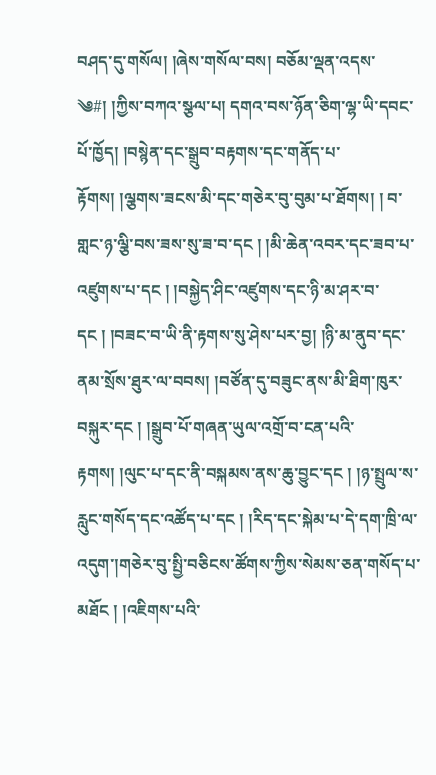བཤད་དུ་གསོལ། །ཞེས་གསོལ་བས། བཅོམ་ལྡན་འདས་
༄#། །ཀྱིས་བཀའ་སྩལ་པ། དགའ་བས་ཉོན་ཅིག་ལྷ་ཡི་དབང་པོ་ཁྱོད། །བསྙེན་དང་སྒྲུབ་བརྟགས་དང་གནོད་པ་རྟོགས། །ལྕགས་ཟངས་མི་དང་གཅེར་བུ་བུམ་པ་ཐོགས། ། བ་གླང་ཉ་ལྕི་བས་ཟས་སུ་ཟ་བ་དང ། །མི་ཆེན་འབར་དང་ཟབ་པ་འཛུགས་པ་དང ། །བསྐྱེད་ཤིང་འཛུགས་དང་ཉི་མ་ཤར་བ་དང ། །བཟང་བ་ཡི་ནི་རྟགས་སུ་ཤེས་པར་བྱ། །ཉི་མ་ནུབ་དང་ནམ་སྲོས་ཐུར་ལ་བབས། །བཙོན་དུ་བཟུང་ནས་མི་ཐིག་ཁུར་བསྐུར་དང ། །སྒྲུབ་པོ་གཞན་ཡུལ་འགྲོ་བ་ངན་པའི་རྟགས། །ལུང་པ་དང་ནི་བསྐམས་ནས་ཆུ་བྱུང་དང ། །ཉ་སྤྲུལ་ས་རླུང་གསོད་དང་འཚོད་པ་དང ། །རིད་དང་སྐེམ་པ་དེ་དག་ཁྲི་ལ་འདུག་།གཅེར་བུ་སྤྱི་བཅིངས་ཚོགས་ཀྱིས་སེམས་ཅན་གསོད་པ་མཐོང ། །འཇིགས་པའི་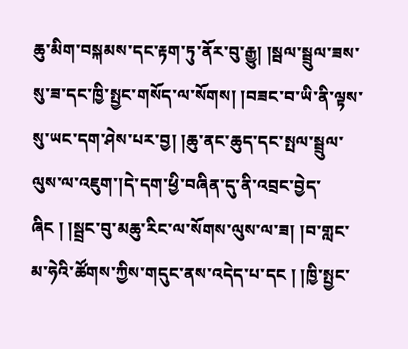ཆུ་མིག་བསྐམས་དང་རྟག་ཏུ་ནོར་བུ་རྒྱུ། །སྦལ་སྦྲུལ་ཟས་སུ་ཟ་དང་ཁྱི་སྤྱང་གསོད་ལ་སོགས། །བཟང་བ་ཡི་ནི་ལྟས་སུ་ཡང་དག་ཤེས་པར་བྱ། །ཆུ་ནང་ཆུད་དང་སྤལ་སྦྲུལ་ལུས་ལ་འཇུག་།དེ་དག་ཕྱི་བཞིན་དུ་ནི་འབྲང་བྱེད་ཞིང ། །སྦྲང་བུ་མཆུ་རིང་ལ་སོགས་ལུས་ལ་ཟ། །བ་གླང་མ་ཧེའི་ཚོགས་ཀྱིས་གདུང་ནས་འདེད་པ་དང ། །ཁྱི་སྤྱང་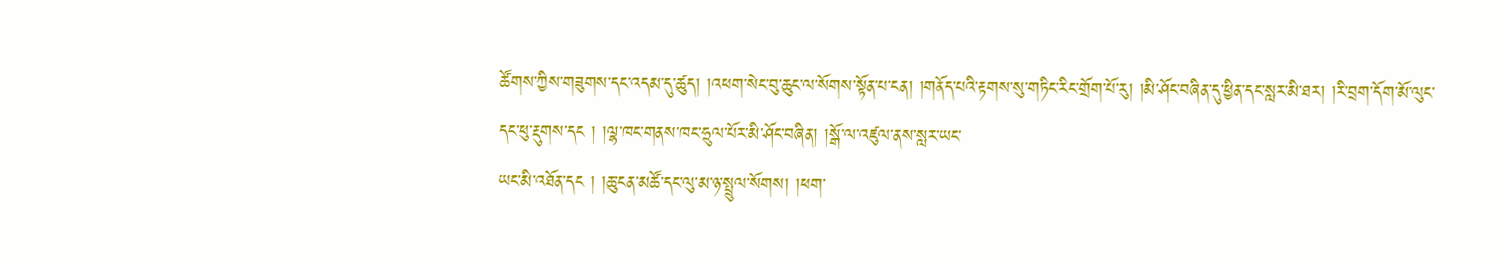ཚོགས་ཀྱིས་གཟུགས་དང་འདམ་དུ་ཚུད། །འཕག་སེང་བུ་ཆུང་ལ་སོགས་སྟོན་པ་ངན། །གནོད་པའི་རྟགས་སུ་གཏིང་རིང་གྲོག་པོ་རུ། །མི་ཤོང་བཞིན་དུ་ཕྱིན་དང་སླར་མི་ཐར། །རི་བྲག་དོག་མོ་ལུང་དང་ཕུ་རྡུགས་དང ། །ལྷ་ཁང་གནས་ཁང་ཧྲུལ་པོར་མི་ཤོང་བཞིན། །སྒོ་ལ་འཛུལ་ནས་སླར་ཡང་
ཡང་མི་འཐོན་དང ། །ཆུ་ངན་མཚོ་དང་ལུ་མ་ཉ་སྤྲུལ་སོགས། །ཕག་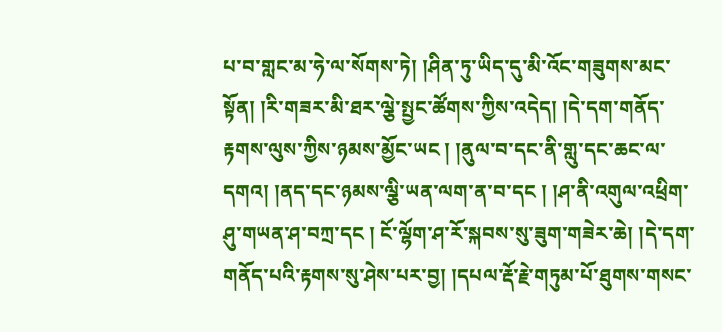པ་བ་གླང་མ་ཧེ་ལ་སོགས་ཏེ། །ཤིན་ཏུ་ཡིད་དུ་མི་འོང་གཟུགས་མང་སྟོན། །རི་གཟར་མི་ཐར་ལྕེ་སྤྱང་ཚོགས་ཀྱིས་འདེད། །དེ་དག་གནོད་རྟགས་ལུས་ཀྱིས་ཉམས་མྱོང་ཡང ། །ནུལ་བ་དང་ནི་གླུ་དང་ཆང་ལ་དགའ། །ནད་དང་ཉམས་ལྕི་ཡན་ལག་ན་བ་དང ། །ཤ་ནི་འགུལ་འཕྲིག་ཤུ་གཡན་ཤ་བཀྲ་དང ། ངོ་ལྷོག་ཤ་རོ་སྐབས་སུ་ཟུག་གཟེར་ཆེ། །དེ་དག་གནོད་པའི་རྟགས་སུ་ཤེས་པར་བྱ། །དཔལ་རྡོ་རྗེ་གཏུམ་པོ་ཐུགས་གསང་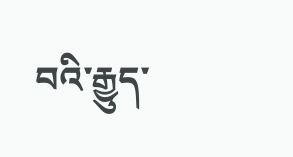བའི་རྒྱུད་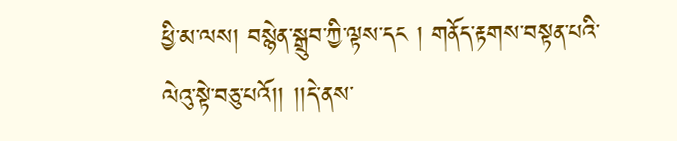ཕྱི་མ་ལས། བསྙེན་སྒྲུབ་ཀྱི་ལྟས་དང ། གནོད་རྟགས་བསྟན་པའི་ལེའུ་སྟེ་བཅུ་པའོ།། །།དེ་ནས་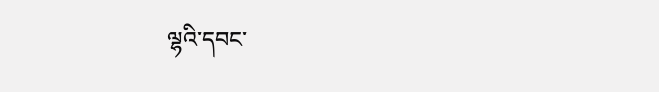ལྷའི་དབང་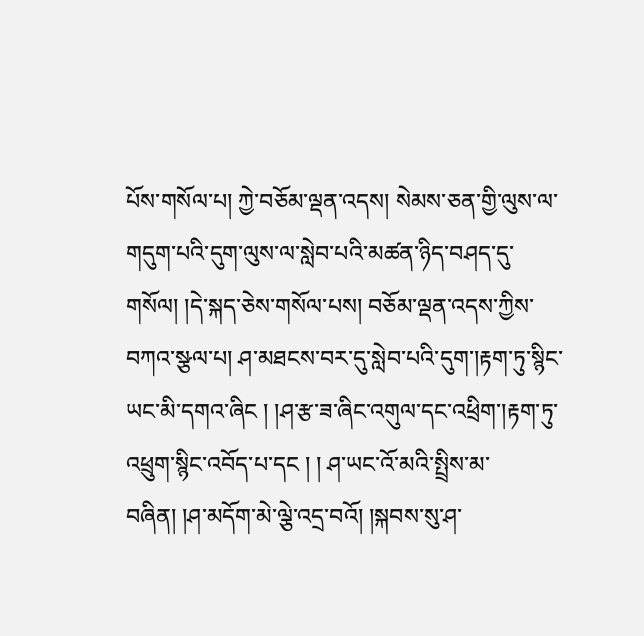པོས་གསོལ་པ། ཀྱེ་བཅོམ་ལྡན་འདས། སེམས་ཅན་གྱི་ལུས་ལ་གདུག་པའི་དུག་ལུས་ལ་སླེབ་པའི་མཚན་ཉིད་བཤད་དུ་གསོལ། །དེ་སྐད་ཅེས་གསོལ་པས། བཅོམ་ལྡན་འདས་ཀྱིས་བཀའ་སྩལ་པ། ཤ་མཐངས་བར་དུ་སླེབ་པའི་དུག་།རྟག་ཏུ་སྙིང་ཡང་མི་དགའ་ཞིང ། །ཤ་རྩ་ཟ་ཞིང་འགུལ་དང་འཕྲིག་།རྟག་ཏུ་འཕྲུག་སྙིང་འབོད་པ་དང ། ། ཤ་ཡང་འོ་མའི་སྤྲིས་མ་བཞིན། །ཤ་མདོག་མེ་ལྕེ་འདྲ་བའོ། །སྐབས་སུ་ཤ་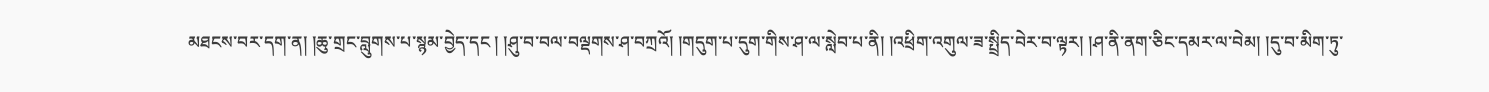མཐངས་བར་དག་ན། །ཆུ་གྲང་བླུགས་པ་སྙམ་བྱེད་དང ། །ཤུ་བ་བལ་བལྡགས་ཤ་བཀྲའོ། །གདུག་པ་དུག་གིས་ཤ་ལ་སླེབ་པ་ནི། །འཕྲིག་འགུལ་ཟ་སྤྲིད་བེར་བ་ལྟར། །ཤ་ནི་ནག་ཅིང་དམར་ལ་བེམ། །དུ་བ་མིག་ཏུ་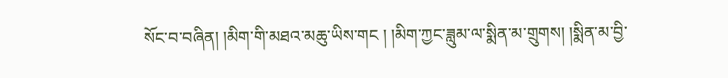སོང་བ་བཞིན། །མིག་གི་མཐའ་མཆུ་ཡིས་གང ། །མིག་ཀྱང་ཟླུམ་ལ་སྨིན་མ་གྲུགས། །སྨིན་མ་བྱི་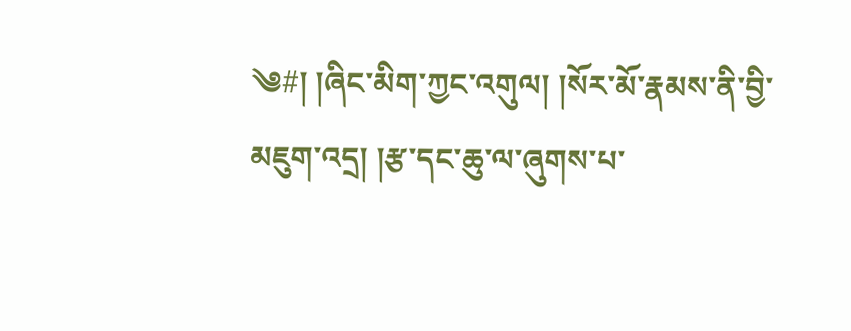༄#། །ཞིང་མིག་ཀྱང་འགུལ། །སོར་མོ་རྣམས་ནི་བྱི་མཇུག་འདྲ། །རྩ་དང་ཆུ་ལ་ཞུགས་པ་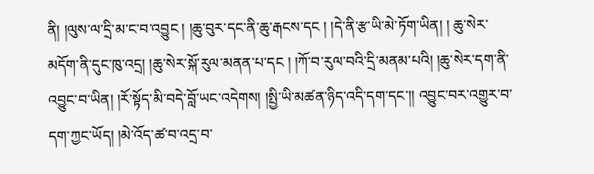ནི། །ལུས་ལ་དྲི་མ་ང་བ་འབྱུང ། །ཆུ་བུར་དང་ནི་ཆུ་རྒངས་དང ། །དེ་ནི་རྩ་ཡི་མེ་ཏོག་ཡིན། ། ཆུ་སེར་མདོག་ནི་དུང་ཁུ་འདྲ། །ཆུ་སེར་སྐོ་རུལ་མནན་པ་དང ། །ཀོ་བ་རུལ་བའི་དྲི་མནམ་པའི། །ཆུ་སེར་དག་ནི་འབྱུང་བ་ཡིན། །རོ་སྟོད་མི་བདེ་བློ་ཡང་འདེགས། །སྤྱི་ཡི་མཚན་ཉིད་འདི་དག་དང་།། འབྱུང་བར་འགྱུར་བ་དག་ཀྱང་ཡོད། །མེ་འོད་ཚ་བ་འདྲ་བ་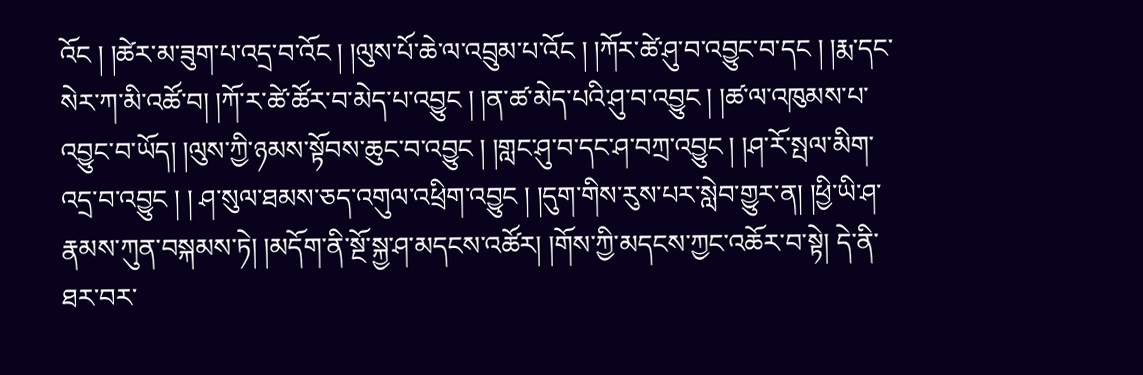འོང ། །ཚེར་མ་ཟུག་པ་འདྲ་བ་འོང ། །ལུས་པོ་ཆེ་ལ་འབྲུམ་པ་འོང ། །ཀོར་ཚེ་ཤུ་བ་འབྱུང་བ་དང ། །རྨ་དང་སེར་ཀ་མི་འཚོ་བ། །ཀོ་ར་ཚེ་ཚོར་བ་མེད་པ་འབྱུང ། །ན་ཚ་མེད་པའི་ཤུ་བ་འབྱུང ། །ཚ་ལ་འཁུམས་པ་འབྱུང་བ་ཡོད། །ལུས་ཀྱི་ཉམས་སྟོབས་ཆུང་བ་འབྱུང ། །གླང་ཤུ་བ་དང་ཤ་བཀྲ་འབྱུང ། །ཤ་རོ་སྤལ་མིག་འདྲ་བ་འབྱུང ། ། ཤ་སུལ་ཐམས་ཅད་འགུལ་འཕྲིག་འབྱུང ། །དུག་གིས་རུས་པར་སླེབ་གྱུར་ན། །ཕྱི་ཡི་ཤ་རྣམས་ཀུན་བསྐམས་ཏེ། །མདོག་ནི་སྔོ་སྐྱ་ཤ་མདངས་འཚོར། །གོས་ཀྱི་མདངས་ཀྱང་འཆོར་བ་སྟེ། དེ་ནི་ཐར་བར་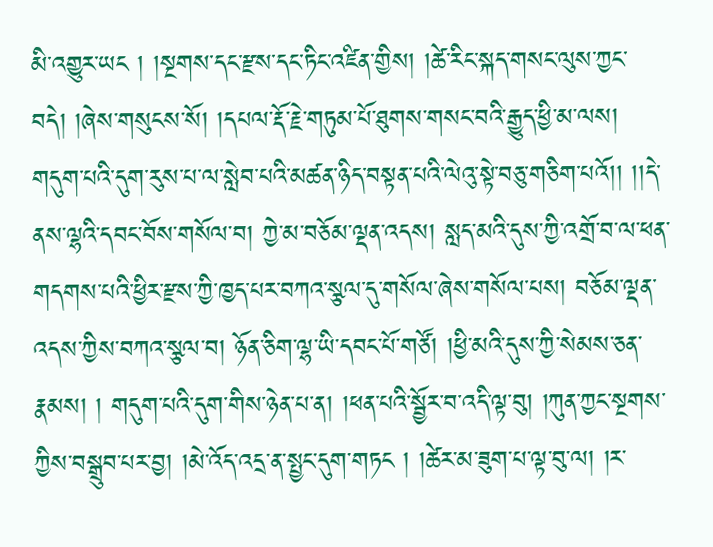མི་འགྱུར་ཡང ། །སྔགས་དང་རྫས་དང་ཏིང་འཛིན་གྱིས། །ཚེ་རིང་སྐད་གསང་ལུས་ཀྱང་བདེ། །ཞེས་གསུངས་སོ། །དཔལ་རྡོ་རྗེ་གཏུམ་པོ་ཐུགས་གསང་བའི་རྒྱུད་ཕྱི་མ་ལས། གདུག་པའི་དུག་རུས་པ་ལ་སླེབ་པའི་མཚན་ཉིད་བསྟན་པའི་ལེའུ་སྟེ་བཅུ་གཅིག་པའོ།། །།དེ་ནས་ལྷའི་དབང་བོས་གསོལ་བ། ཀྱེ་མ་བཅོམ་ལྡན་འདས། སླད་མའི་དུས་ཀྱི་འགྲོ་བ་ལ་ཕན་
གདགས་པའི་ཕྱིར་རྫས་ཀྱི་ཁྱད་པར་བཀའ་སྩལ་དུ་གསོལ་ཞེས་གསོལ་པས། བཅོམ་ལྡན་འདས་ཀྱིས་བཀའ་སྩལ་བ། ཉོན་ཅིག་ལྷ་ཡི་དབང་པོ་གཙོ། །ཕྱི་མའི་དུས་ཀྱི་སེམས་ཅན་རྣམས། ། གདུག་པའི་དུག་གིས་ཉེན་པ་ན། །ཕན་པའི་སྦྱོར་བ་འདི་ལྟ་བུ། །ཀུན་ཀྱང་སྔགས་ཀྱིས་བསྒྲུབ་པར་བྱ། །མེ་འོད་འདྲ་ན་སྤྱང་དུག་གཏང ། །ཚེར་མ་ཟུག་པ་ལྟ་བུ་ལ། །ར་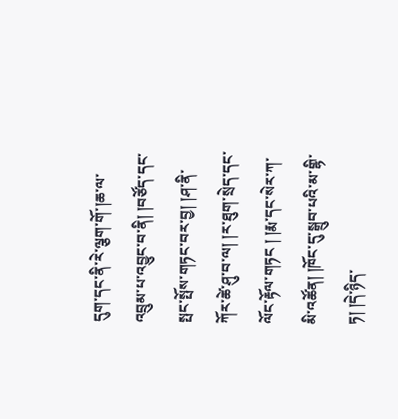དུག་དང་ནི་རེ་ལྕག་གོ་།ཆ་ལ་འབྲུམ་པ་འབྱུང་བ་ནི། །བཙོད་དང་སྤང་སྤོས་གཏང་བར་བྱ། །ཤ་ནི་ཀོར་ཚེ་ཤུ་བ་ལ། །ར་ཐུག་སྲེད་དང་ལོང་རྟོལ་གཏང ། །རྨ་དང་སེར་ཀ་མི་འཚོན། །ཁོང་དུ་སྒྲུབ་པའི་མ་གྷི་ཏ། །དེ་ཉིད་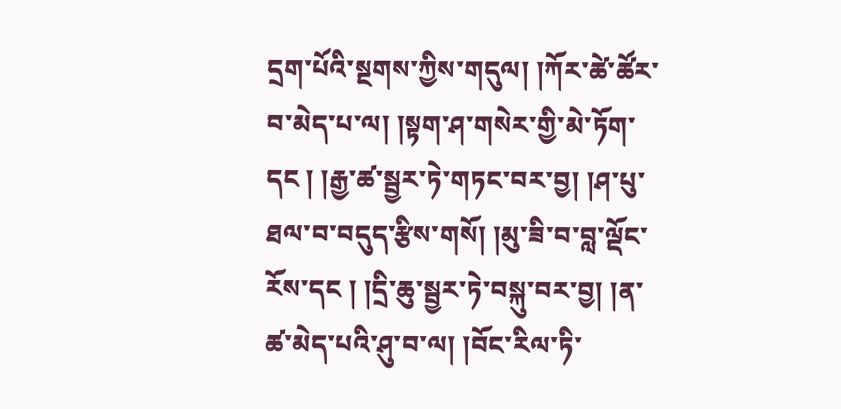དྲག་པོའི་སྔགས་ཀྱིས་གདུལ། །ཀོར་ཚེ་ཚོར་བ་མེད་པ་ལ། །སྟག་ཤ་གསེར་གྱི་མེ་ཏོག་དང ། །རྒྱ་ཚ་སྦྱར་ཏེ་གཏང་བར་བྱ། །ཤ་པུ་ཐལ་བ་བདུད་རྩིས་གསོ། །མུ་ཟི་བ་བླ་ལྡོང་རོས་དང ། །དྲི་ཆུ་སྦྱར་ཏེ་བསྐུ་བར་བྱ། །ན་ཚ་མེད་པའི་ཤུ་བ་ལ། །བོང་རིལ་ཏི་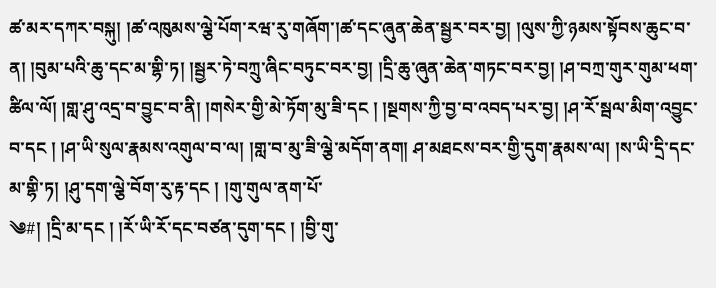ཚ་མར་དཀར་བསྐུ། །ཚ་འཁུམས་ལྕེ་པོག་རཝ་རུ་གཞོག་།ཚ་དང་ཞུན་ཆེན་སྦྱར་བར་བྱ། །ལུས་ཀྱི་ཉམས་སྟོབས་ཆུང་བ་ན། །བུམ་པའི་ཆུ་དང་མ་གྷི་ཏ། །སྦྱར་ཏེ་བཀྲུ་ཞིང་བཏུང་བར་བྱ། །དྲི་ཆུ་ཞུན་ཆེན་གཏང་བར་བྱ། །ཤ་བཀྲ་གུར་གུམ་ཕག་ཚིལ་ལོ། །གླ་ཤུ་འདྲ་བ་བྱུང་བ་ནི། །གསེར་གྱི་མེ་ཏོག་མུ་ཟི་དང ། །སྔགས་ཀྱི་བྱ་བ་འབད་པར་བྱ། །ཤ་རོ་སྦལ་མིག་འབྱུང་བ་དང ། །ཤ་ཡི་སུལ་རྣམས་འགུལ་བ་ལ། །གླ་བ་མུ་ཟི་ལྕེ་མདོག་ནག། ཤ་མཐངས་བར་གྱི་དུག་རྣམས་ལ། །ས་ཡི་དྲི་དང་མ་གྷི་ཏ། །ཤུ་དག་ལྕེ་བོག་རུ་རྟ་དང ། །གུ་གུལ་ནག་པོ་
༄#། །དྲི་མ་དང ། །རོ་ཡི་རོ་དང་བཙན་དུག་དང ། །བྱི་གུ་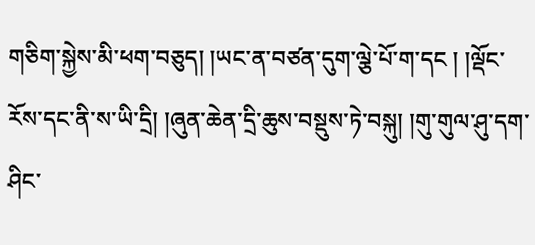གཅིག་སྐྱེས་མི་ཕག་བཅུད། །ཡང་ན་བཙན་དུག་ལྕེ་པོ་ག་དང ། །ལྡོང་རོས་དང་ནི་ས་ཡི་དྲི། །ཞུན་ཆེན་དྲི་ཆུས་བསྡུས་ཏེ་བསྐུ། །གུ་གུལ་ཤུ་དག་ཤིང་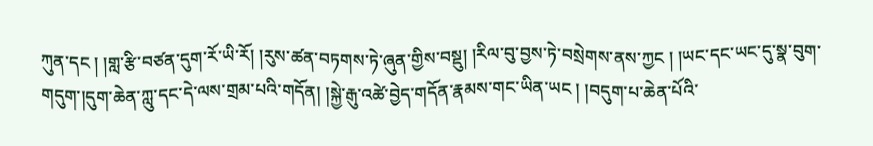ཀུན་དང ། །གླ་རྩི་བཙན་དུག་རོ་ཡི་རོ། །རུས་ཚན་བཏགས་ཏེ་ཞུན་གྱིས་བསྡུ། །རིལ་བུ་བྱས་ཏེ་བསྲེགས་ནས་ཀྱང ། །ཡང་དང་ཡང་དུ་སྣ་བུག་གདུག་།དུག་ཆེན་ཀླུ་དང་དེ་ལས་གྲམ་པའི་གདོན། །སྐྱེ་རྒུ་འཚེ་བྱེད་གདོན་རྣམས་གང་ཡིན་ཡང ། །བདུག་པ་ཆེན་པོའི་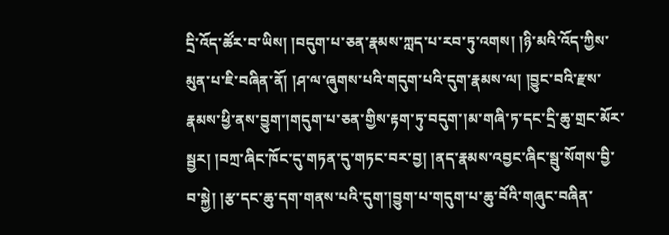དྲི་འོད་ཚོར་བ་ཡིས། །བདུག་པ་ཅན་རྣམས་ཀླད་པ་རབ་ཏུ་འགས། །ཉི་མའི་འོད་ཀྱིས་མུན་པ་ཇི་བཞིན་ནོ། །ཤ་ལ་ཞུགས་པའི་གདུག་པའི་དུག་རྣམས་ལ། །བྱུང་བའི་རྫས་རྣམས་ཕྱི་ནས་བྱུག་།གདུག་པ་ཅན་གྱིས་རྟག་ཏུ་བདུག་།མ་གཞི་ཏ་དང་དྲི་ཆུ་གྲང་མོར་སྦྱར། །བཀྲ་ཞིང་ཁོང་དུ་གཏན་དུ་གཏང་བར་བྱ། །ནད་རྣམས་འབྱང་ཞིང་སྦུ་སོགས་བྱི་བ་སྐྱེ། །རྩ་དང་ཆུ་དག་གནས་པའི་དུག་།བྱུག་པ་གདུག་པ་ཆུ་བོའི་གཞུང་བཞིན་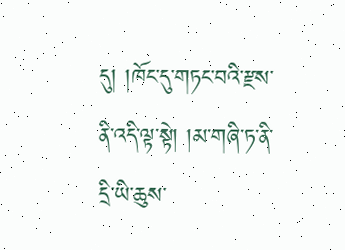དུ། །ཁོང་དུ་གཏང་བའི་རྫས་ནི་འདི་ལྟ་སྟེ། །མ་གཞི་ཏ་ནི་དྲི་ཡི་ཆུས་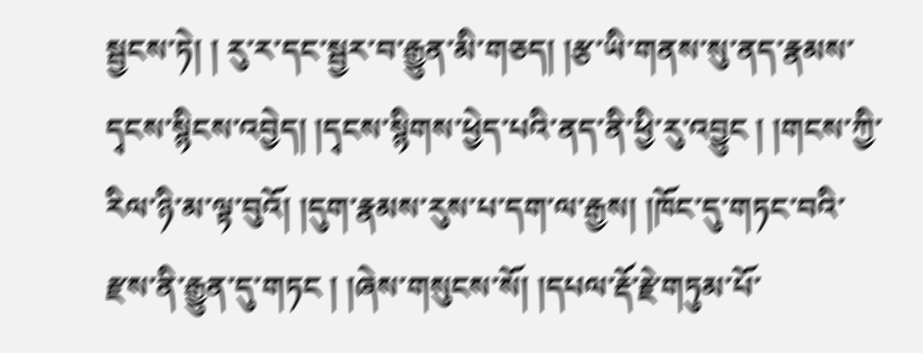སྦྱངས་ཏེ། ། རུ་ར་དང་སྦྱར་བ་རྒྱུན་མི་གཅད། །རྩ་ཡི་གནས་སུ་ནད་རྣམས་དྭངས་སྙིངས་འབྱེད། །དྭངས་སྙིགས་ཕྱེད་པའི་ནད་ནི་ཕྱི་རུ་འབྱུང ། །གངས་ཀྱི་རིལ་ཉི་མ་ལྟ་བུའོ། །དུག་རྣམས་རུས་པ་དག་ལ་རྒྱས། །ཁོང་དུ་གཏང་བའི་རྫས་ནི་རྒྱུན་དུ་གཏང ། །ཞེས་གསུངས་སོ། །དཔལ་རྡོ་རྗེ་གཏུམ་པོ་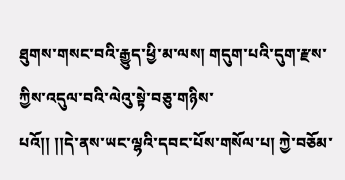ཐུགས་གསང་བའི་རྒྱུད་ཕྱི་མ་ལས། གདུག་པའི་དུག་རྫས་ཀྱིས་འདུལ་བའི་ལེའུ་སྟེ་བཅུ་གཉིས་
པའོ།། །།དེ་ནས་ཡང་ལྷའི་དབང་པོས་གསོལ་པ། ཀྱེ་བཅོམ་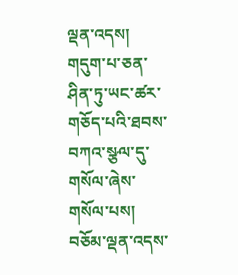ལྡན་འདས། གདུག་པ་ཅན་ཤིན་ཏུ་ཡང་ཚར་གཅོད་པའི་ཐབས་བཀའ་སྩལ་དུ་གསོལ་ཞེས་གསོལ་པས། བཅོམ་ལྡན་འདས་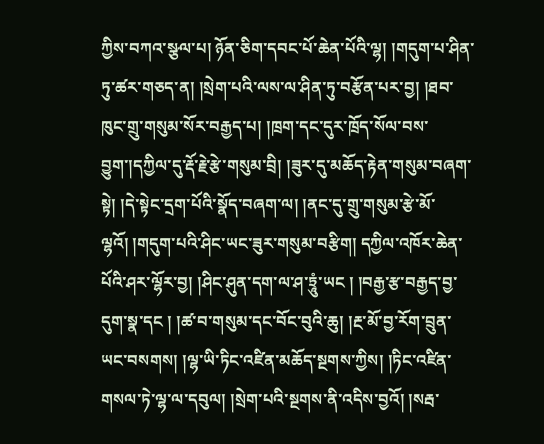ཀྱིས་བཀའ་སྩལ་པ། ཉོན་ཅིག་དབང་པོ་ཆེན་པོའི་ལྷ། །གདུག་པ་ཤིན་ཏུ་ཚར་གཅད་ན། །སྲེག་པའི་ལས་ལ་ཤིན་ཏུ་བརྩོན་པར་བྱ། །ཐབ་ཁུང་གྲུ་གསུམ་སོར་བརྒྱད་པ། །ཁྲག་དང་དུར་ཁྲོད་སོལ་བས་བྱུག་།དཀྱིལ་དུ་རྡོ་རྗེ་རྩེ་གསུམ་བྲི། །ཟུར་དུ་མཆོད་རྟེན་གསུམ་བཞག་སྟེ། །དེ་སྟེང་དྲག་པོའི་སྣོད་བཞག་ལ། །ནང་དུ་གྲུ་གསུམ་རྩེ་མོ་ལྷའོ། །གདུག་པའི་ཤིང་ཡང་ཟུར་གསུམ་བརྩིག། དཀྱིལ་འཁོར་ཆེན་པོའི་ཤར་ལྷོར་བྱ། །ཤིང་ཤུན་དག་ལ་ཤ་ཏྲཱུཾ་ཡང ། །བརྒྱ་རྩ་བརྒྱད་བྱ་དུག་སྣ་དང ། །ཚ་བ་གསུམ་དང་བོང་བུའི་ཆུ། །རྔ་མོ་བྱ་རོག་བྲུན་ཡང་བསགས། །ལྷ་ཡི་ཏིང་འཛིན་མཆོད་སྔགས་ཀྱིས། །ཏིང་འཛིན་གསལ་ཏེ་ལྷ་ལ་དབུལ། །སྲེག་པའི་སྔགས་ནི་འདིས་བྱའོ། །སརྦ་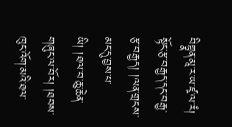བིགྷྣན་མཱ་ར་ཡ་ཛྭ་ལ་རཾ། སྟོང་རྩ་བརྒྱད་དང་བརྒྱ་རྩ་བརྒྱད། །ལན་གྲངས་མང་དུ་བྱས་པ་ཡི། །ཐལ་བ་ཆུ་ཆེན་གཞུང་ལ་བོར། །ཐབས་ཁུང་འོག་མའི་ཐལ་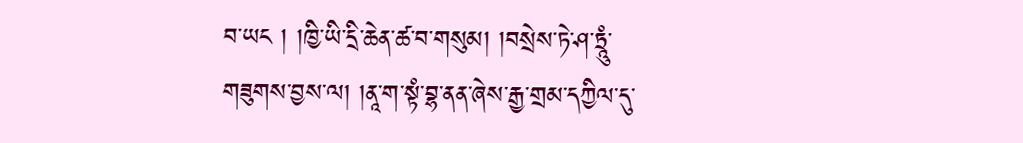བ་ཡང ། །ཁྱི་ཡི་དྲི་ཆེན་ཚ་བ་གསུམ། །བསྲེས་ཏེ་ཤ་ཏྲཱུཾ་གཟུགས་བྱས་ལ། །ནཱ་ག་སྟཾ་བྷ་ནན་ཞེས་རྒྱ་གྲམ་དཀྱིལ་དུ་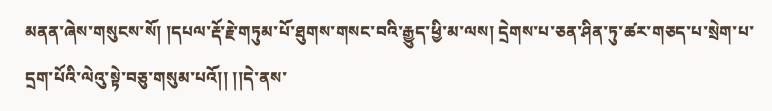མནན་ཞེས་གསུངས་སོ། །དཔལ་རྡོ་རྗེ་གཏུམ་པོ་ཐུགས་གསང་བའི་རྒྱུད་ཕྱི་མ་ལས། དྲེགས་པ་ཅན་ཤིན་ཏུ་ཚར་གཅད་པ་སྲེག་པ་དྲག་པོའི་ལེའུ་སྟེ་བཅུ་གསུམ་པའོ།། །།དེ་ནས་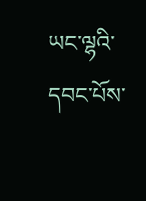ཡང་ལྷའི་དབང་པོས་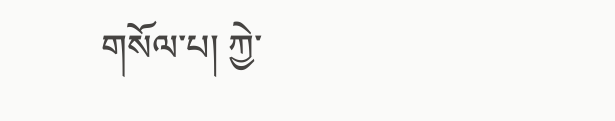གསོལ་པ། ཀྱེ་